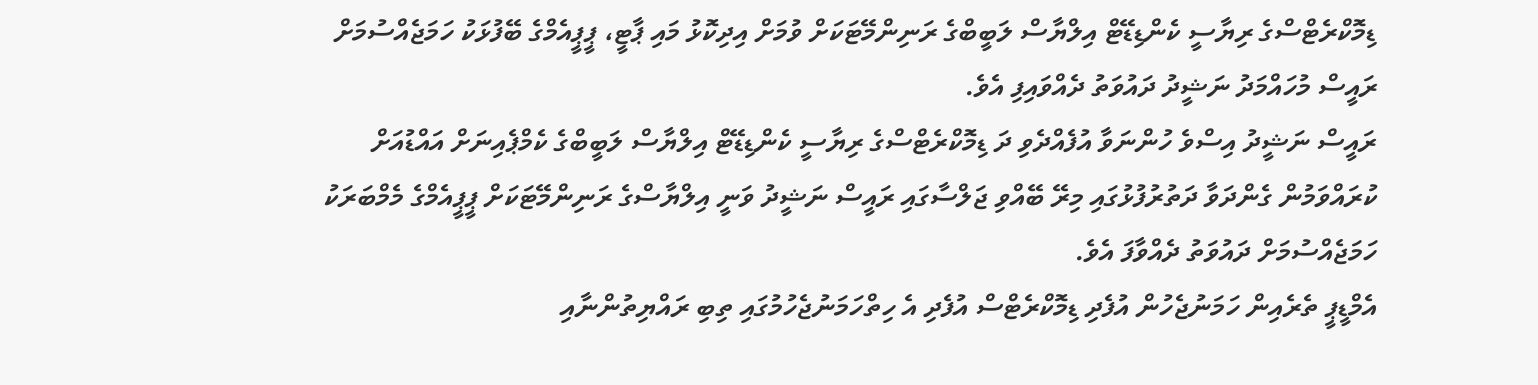ޑިމޮކްރެޓްސްގެ ރިޔާސީ ކެންޑިޑޭޓް އިލްޔާސް ލަބީބްގެ ރަނިންމޭޓަކަށް ވުމަށް އިދިކޮޅު މައި ޕާޓީ، ޕީޕީއެމްގެ ބޭފުޅަކު ހަމަޖެއްސުމަށް ރައީސް މުހައްމަދު ނަޝީދު ދައުވަތު ދެއްވައިފި އެވެ.
ރައީސް ނަޝީދު އިސްވެ ހުންނަވާ އުފެއްދެވި ދަ ޑިމޮކްރެޓްސްގެ ރިޔާސީ ކެންޑިޑޭޓް އިލްޔާސް ލަބީބްގެ ކެމްޕެއިނަށް އައްޑުއަށް ކުރައްވަމުން ގެންދަވާ ދަތުރުފުޅުގައި މިރޭ ބޭއްވި ޖަލްސާގައި ރައީސް ނަޝީދު ވަނީ އިލްޔާސްގެ ރަނިންމޭޓަކަށް ޕީޕީއެމްގެ މެމްބަރަކު ހަމަޖެއްސުމަށް ދައުވަތު ދެއްވާފަ އެވެ.
އެމްޑީޕީ ތެރެއިން ހަމަނުޖެހުން އުފެދި ޑިމޮކްރެޓްސް އުފެދި އެ ހިތްހަމަނުޖެހުމުގައި ތިބި ރައްޔިތުންނާއި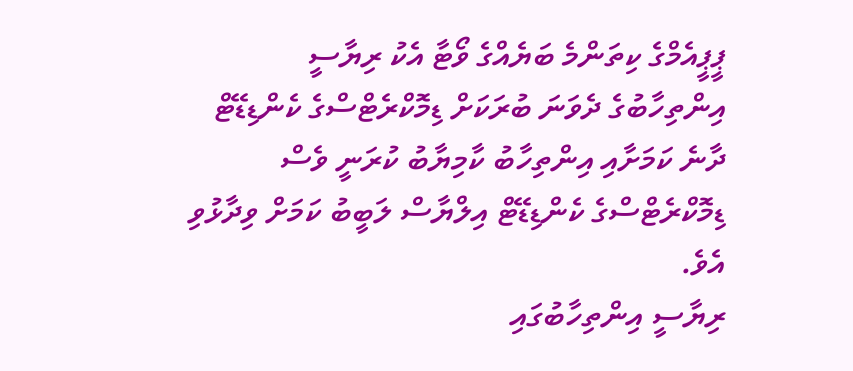ޕީޕީއެމްގެ ކިތަންމެ ބަޔެއްގެ ވޯޓާ އެކު ރިޔާސީ އިންތިހާބުގެ ދެވަނަ ބުރަކަށް ޑިމޮކްރެޓްސްގެ ކެންޑިޑޭޓް ދާނެ ކަމަށާއި އިންތިހާބު ކާމިޔާބު ކުރަނީ ވެސް ޑިމޮކްރެޓްސްގެ ކެންޑިޑޭޓް އިލްޔާސް ލަބީބު ކަމަށް ވިދާޅުވި އެވެ.
ރިޔާސީ އިންތިހާބުގައި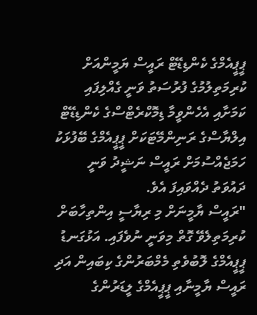ޕީޕީއެމްގެ ކެންޑިޑޭޓް ރައީސް ޔަމީންއަށް ކުރިމަތިލުމުގެ ފުރުސަތު ވަނީ ގެއްލިފައި ކަމަށާއި އެހެންވީމާ ޑިމޮކްރެޓްސްގެ ކެންޑިޑޭޓް އިލްޔާސްގެ ރަނިންމޭޓަކަށް ޕީޕީއެމްގެ ބޭފުޅަކު ހަމަޖެއްސުމަށް ރައީސް ނަޝީދު ވަނީ ދައުވަތު ދެއްވައިފަ އެވެ.
"ރައީސް ޔާމީނަށް މި ރިޔާސީ އިންތިހާބަށް ކުރިމަތިލެވޭ ގޮތް މިވަނީ ނުވެފައި. އަޅުގަނޑު ޕީޕީއެމްގެ ލޮބުވެތި މެމްބަރުންގެ ކިބައިން އަދި ރައީސް ޔާމީނާއި ޕީޕީއެމްގެ ލީޑަރުންގެ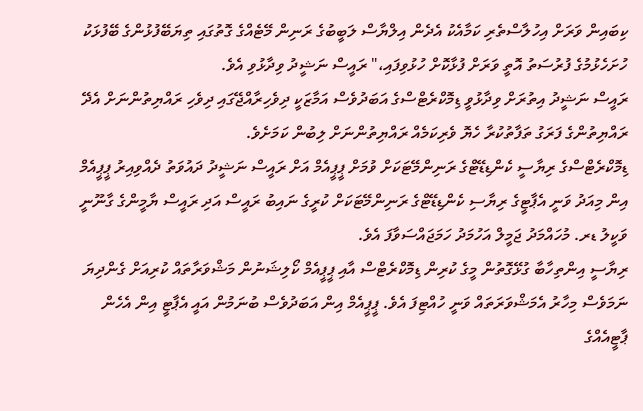ކިބައިން ވަރަށް އިހުލާސްތެރި ކަމާއެކު އެދެން އިލްޔާސް ލަބީބުގެ ރަނިން މޭޓެއްގެ ގޮތުގައި ތިޔަބޭފުޅުންގެ ބޭފުޅަކު ހުށަހެޅުމުގެ ފުރުސަތު އޮތީ ވަރަށް ފުޅާކޮށް ހުޅުވިފައި،" ރައީސް ނަޝީދު ވިދާޅުވި އެވެ.
ރައީސް ނަޝީދު އިތުރަށް ވިދާޅުވީ ޑިމޮކްރެޓްސްގެ އަބަދުވެސް އަމާޒަކީ ދިވެހިރާއްޖޭގައި ދިވެހި ރައްޔިތުންނަށް އެދޭ ރައްޔިތުންގެ ފަރަގު ތަފާތުކުރާ ހެޔޮ ވެރިކަމެއް ރައްޔިތުންނަށް ލިބުން ކަމަށެވެ.
ޑިމޮކްރެޓްސްގެ ރިޔާސީ ކެންޑިޑޭޓްގެ ރަނިންމޭޓަކަށް ވުމަށް ޕީޕީއެމް އަށް ރައީސް ނަޝީދު ދައުވަތު ދެއްވިއިރު ޕީޕީއެމް އިން މިއަދު ވަނީ އެޕާޓީގެ ރިޔާސި ކެންޑިޑޭޓްގެ ރަނިންމޭޓަކަށް ކުރީގެ ނައިބު ރައީސް އަދި ރައީސް ޔާމީންގެ ގާނޫނީ ވަކީލު ޑރ. މުހައްމަދު ޖަމީލް އަހުމަދު ހަމަޖައްސަވާފަ އެވެ.
ރިޔާސީ އިންތިހާބާ ގުޅޭގޮތުން މީގެ ކުރިން ޑިމޮކްރެޓްސް އާއި ޕީޕީއެމް ކޯލިޝަނުން މަޝްވަރާތައް ކުރިއަށް ގެންދިޔަ ނަމަވެސް މިހާރު އެމަޝްވަރަތައް ވަނީ ހުއްޓިފަ އެވެ. ޕީޕީއެމް އިން އަބަދުވެސް ބުނަމުން އައީ އެޕާޓީ އިން އެހެން ޕާޓީއެއްގެ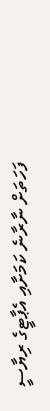ފަހަތަށް ނާރާނެ ކަމަށާއި އެޕާޓީގެ ރިޔާސީ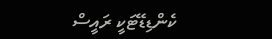ކެންޑިޑޭޓަކީ ރައީސް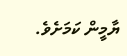ޔާމީން ކަމަށެވެ.